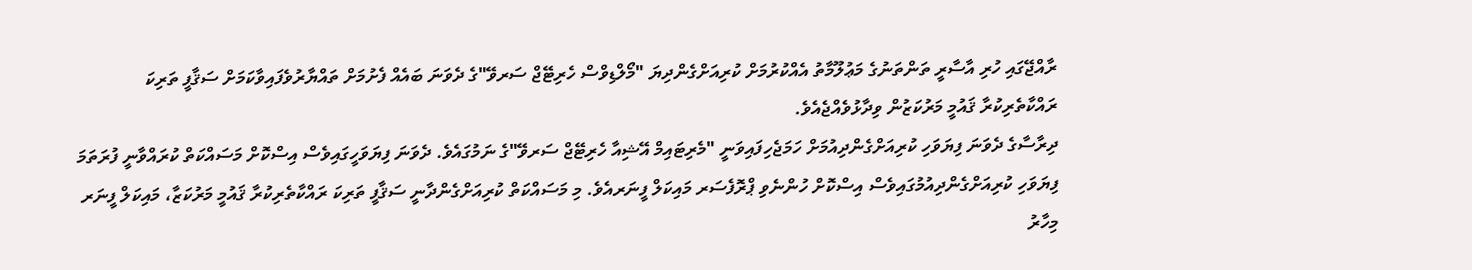ރާއްޖޭގައި ހުރި އާސާރީ ތަންތަނުގެ މަޢުލޫމާތު އެއްކުރުމަށް ކުރިއަށްގެންދިޔަ "މޯލްޑިވްސް ހެރިޓޭޖް ސަރވޭ"ގެ ދެވަނަ ބައެއް ފެށުމަށް ތައްޔާރުވެފައިވާކަމަށް ސަޤާފީ ތަރިކަ ރައްކާތެރިކުރާ ޤައުމީ މަރުކަޒުން ވިދާޅުވެއްޖެއެވެ.
ދިރާސާގެ ދެވަނަ ފިޔަވަހި ކުރިއަށްގެންދިއުމަށް ހަމަޖެހިފައިވަނީ "މެރިޓައިމް އޭޝިއާ ހެރިޓޭޖް ސަރވޭ"ގެ ނަމުގައެވެ. ދެވަނަ ފިޔަވަހީގައިވެސް އިސްކޮށް މަސައްކަތް ކުރައްވާނީ ފުރަތަމަ ފިޔަވަހި ކުރިއަށްގެންދިއުމުގައިވެސް އިސްކޮށް ހުންނެވި ޕްރޮފެސަރ މައިކަލް ފީނަރއެވެ. މި މަސައްކަތް ކުރިއަށްގެންދާނީ ސަޤާފީ ތަރިކަ ރައްކާތެރިކުރާ ޤައުމީ މަރުކަޒާ، މައިކަލް ފީނަރ މިހާރު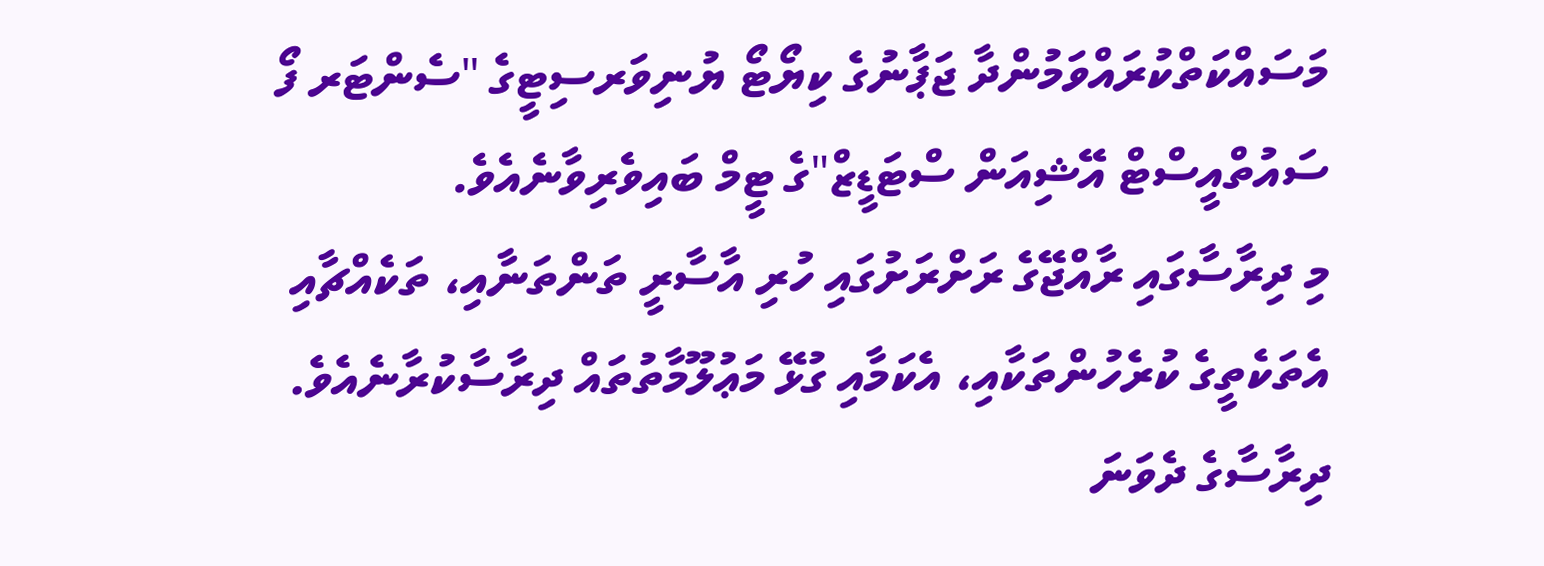މަސައްކަތްކުރައްވަމުންދާ ޖަޕާނުގެ ކިޔޯޓޯ ޔުނިވަރސިޓީގެ "ސެންޓަރ ފޯ ސައުތްއީސްޓް އޭޝިއަން ސްޓަޑީޒް"ގެ ޓީމް ބައިވެރިވާނެއެވެ.
މި ދިރާސާގައި ރާއްޖޭގެ ރަށްރަށުގައި ހުރި އާސާރީ ތަންތަނާއި، ތަކެއްޗާއި އެތަކެތީގެ ކުރެހުންތަކާއި، އެކަމާއި ގުޅޭ މަޢުލޫމާތުތައް ދިރާސާކުރާނެއެވެ. ދިރާސާގެ ދެވަނަ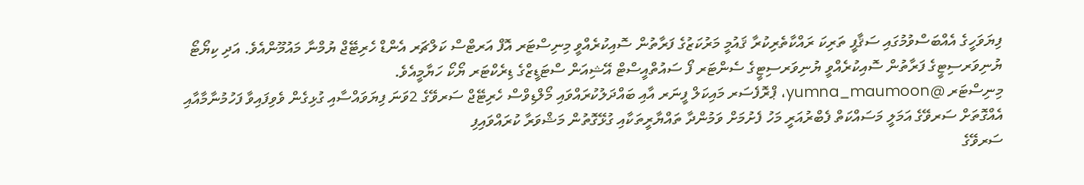ފިޔަވަހީގެ އެއްބަސްވުމުގައި ސަޤާފީ ތަރިކަ ރައްކާތެރިކުރާ ޤައުމީ މަރުކަޒުގެ ފަރާތުން ސޮއިކުރެއްވީ މިނިސްޓަރ އޮފް އަރޓްސް ކަލްޗަރ އެންޑް ހެރިޓޭޖް ޔުމްނާ މައުމޫންއެވެ. އަދި ކިޔޯޓޯ ޔުނިވަރސިޓީގެ ފަރާތުން ސޮއިކުރެއްވީ ޔުނިވަރސިޓީގެ ސެންޓަރ ފޯ ސައުތްއީސްޓް އޭޝިއަން ސްޓަޑީޒްގެ ޑިރެކްޓަރ ޔޯކޯ ހަޔާމީއެވެ.
މިނިސްޓަރ @yumna_maumoon، ޕްރޮފެސަރ މައިކަލް ފީނަރ އާއި ބައްދަލުކުރައްވައި މޯލްޑިވްސް ހެރިޓޭޖް ސަރވޭގެ 2ވަނަ ފިޔަވައްސާއި ގުޅިގެން ވެވިފައިވާ ފަހުމުނާމާއާއި އެއްގޮތަށް ސަރވޭގެ އަމަލީ މަސައްކަތް ފެބްރުއަރީ މަހު ފެށުމަށް ވަމުންދާ ތައްޔާރީތަކާއި ގުޅޭގޮތުން މަޝްވަރާ ކުރައްވައިފި
ސަރވޭގެ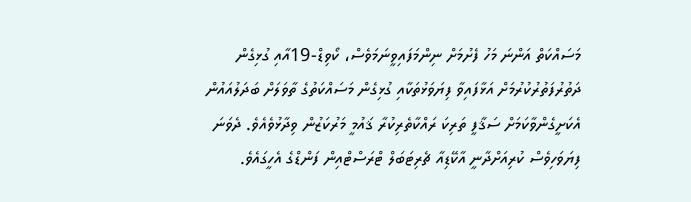މަސައްކަތް އަންނަ މަހު ފެށުމަށް ނިންމަފައިވީނަމަވެސް، ކޯވިޑް-19އާއި ގުޅިގެން ދަތުރުފަތުރުކުރުމަށް އަޅާފައިވާ ފިޔަވަޅުތަކާއި ގުޅިގެން މަސައްކަތުގެ ތާވަލަށް ބަދަލުއައުން އެކަށީގެންވާކަމަށް ސަޤާފީ ތަރިކަ ރައްކާތެރިކުރާ ޤައުމީ މަރުކަޒުން ވިދާޅުވެއެވެ. ދެވަނަ ފިޔަވަހިވެސް ކުރިއަށްދާނީ އާކޭޑިއާ ޗެރިޓަބަލް ޓްރަސްޓްއިން ފަންޑްގެ އެހީގައެވެ.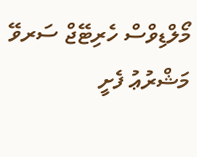މޯލްޑިވްސް ހެރިޓޭޖް ސަރވޭ މަޝްރުޢު ފެށީ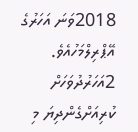2018ވަނަ އަހަރުގެ އޭޕްރިލްމަހުއެވެ. 2އަހަރުދުވަހަށް ކުރިއަށްގެންދިޔަ މި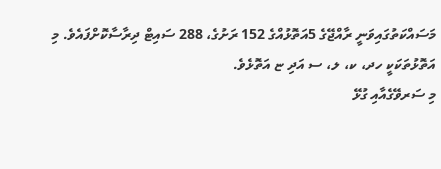މަސައްކަތުގައިވަނީ ރާއްޖޭގެ 5އަތޮޅުއްގެ 152 ރަށުގެ، 288 ސައިޓް ދިރާސާކޮށްފައެވެ. މި އަތޮޅުތަކަކީ ހދ، ކ، ލ، ސ އަދި ޏ އަތޮޅެވެ.
މި ސަރވޭގެއާއި ގުޅޭ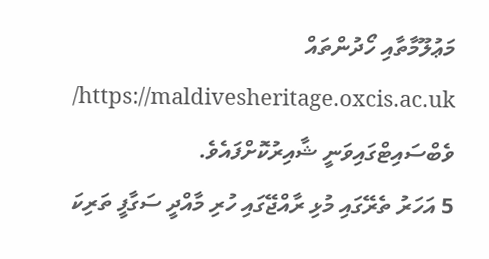މަޢުލޫމާތާއި ހޯދުންތައް https://maldivesheritage.oxcis.ac.uk/ ވެބްސައިޓްގައިވަނީ ޝާއިރުކޮށްފައެވެ.
5 އަހަރު ތެރޭގައި މުޅި ރާއްޖޭގައި ހުރި މާއްދީ ސަގާފީ ތަރިކަ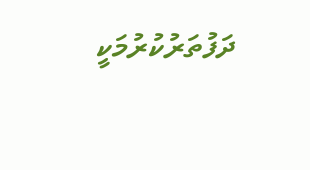ދަފުތަރުކުރުމަކީ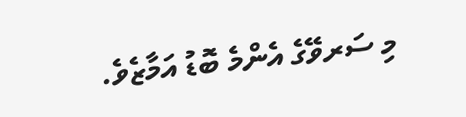މި ސަރވޭގެ އެންމެ ބޮޑު އަމާޒެވެ.